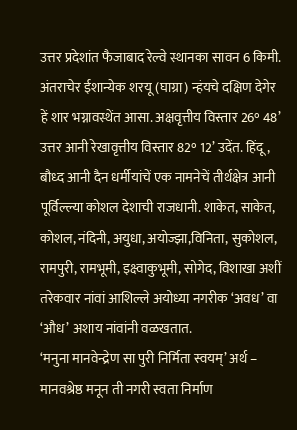उत्तर प्रदेशांत फैजाबाद रेल्वे स्थानका सावन 6 किमी.
अंतराचेर ईशान्येक शरयू (घाग्रा) न्हंयचे दक्षिण देगेर हें शार भग्नावस्थेंत आसा. अक्षवृत्तीय विस्तार 26° 48’ उत्तर आनी रेखावृत्तीय विस्तार 82° 12’ उदेंत. हिंदू, बौध्द आनी दैन धर्मीयांचें एक नामनेचें तीर्थक्षेत्र आनी पूर्विल्ल्या कोशल देशाची राजधानी. शाकेत, साकेत, कोशल, नंदिनी, अयुधा, अयोज्झा,विनिता, सुकोशल, रामपुरी, रामभूमी, इक्ष्वाकुभूमी, सोगेद, विशाखा अशीं तरेकवार नांवां आशिल्ले अयोध्या नगरीक ‘अवध’ वा ‘औध’ अशाय नांवांनी वळखतात.
‘मनुना मानवेन्द्रेण सा पुरी निर्मिता स्वयम्’ अर्थ – मानवश्रेष्ठ मनून ती नगरी स्वता निर्माण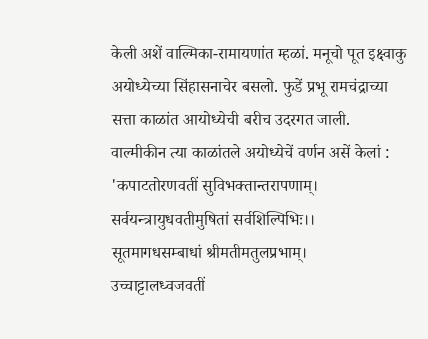केली अशें वाल्मिका-रामायणांत म्हळां. मनूचो पूत इक्ष्वाकु अयोध्येच्या सिंहासनाचेर बसलो. फुडें प्रभू रामचंद्राच्या सत्ता काळांत आयोध्येची बरीच उदरगत जाली. वाल्मीकीन त्या काळांतले अयोध्येचें वर्णन असें केलां : 'कपाटतोरणवतीं सुविभक्तान्तरापणाम्।
सर्वयन्त्रायुधवतीमुषितां सर्वशिल्पिभिः।।
सूतमागधसम्बाधां श्रीमतीमतुलप्रभाम्।
उच्चाट्टालध्वजवतीं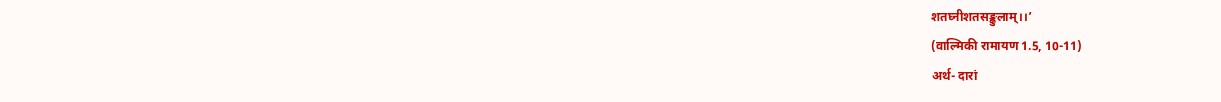शतघ्नीशतसङ्कुलाम्।।’
(वाल्मिकी रामायण 1.5, 10-11)
अर्थ- दारां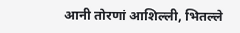आनी तोरणां आशिल्ली, भितल्ले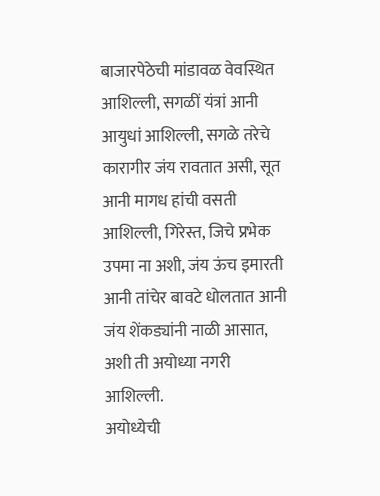बाजारपेठेची मांडावळ वेवस्थित आशिल्ली, सगळीं यंत्रां आनी आयुधां आशिल्ली, सगळे तरेचे कारागीर जंय रावतात असी, सूत आनी मागध हांची वसती आशिल्ली, गिरेस्त, जिचे प्रभेक उपमा ना अशी, जंय ऊंच इमारती आनी तांचेर बावटे धोलतात आनी जंय शेंकड्यांनी नाळी आसात, अशी ती अयोध्या नगरी आशिल्ली.
अयोध्येची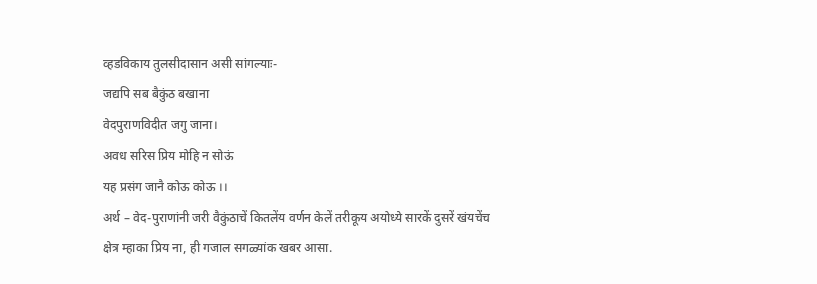व्हडविकाय तुलसीदासान असी सांगल्याः-
जद्यपि सब बैकुंठ बखाना
वेदपुराणविदीत जगु जाना।
अवध सरिस प्रिय मोहि न सोऊं
यह प्रसंग जानै कोऊ कोऊ ।।
अर्थ – वेद-पुराणांनी जरी वैकुंठाचें कितलेंय वर्णन केलें तरीकूय अयोध्ये सारकें दुसरें खंयचेंच क्षेत्र म्हाका प्रिय ना, ही गजाल सगळ्यांक खबर आसा.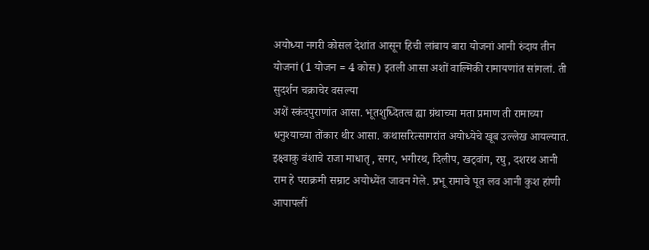अयोध्या नगरी कोसल देशांत आसून हिची लांबाय बारा योजनां आनी रुंदाय तीन योजनां (1 योजन = 4 कोस) इतली आसा अशों वाल्मिकी रामायणांत सांगलां. ती सुदर्शन चक्राचेर वसल्या
अशें स्कंदपुराणांत आसा. भूतशुध्दितत्व ह्या ग्रंथाच्या मता प्रमाण ती रामाच्या धनुश्याच्या तोंकार थीर आसा. कथासरित्सागरांत अयोध्येचे खूब उल्लेख आयल्यात.
इक्ष्वाकु वंशाचे राजा माधातृ, सगर, भगीरथ, दिलीप, खट्वांग, रघु, दशरथ आनी राम हे पराक्रमी सम्राट अयोध्येंत जावन गेले. प्रभू रामाचे पूत लव आनी कुश हांणी आपापलीं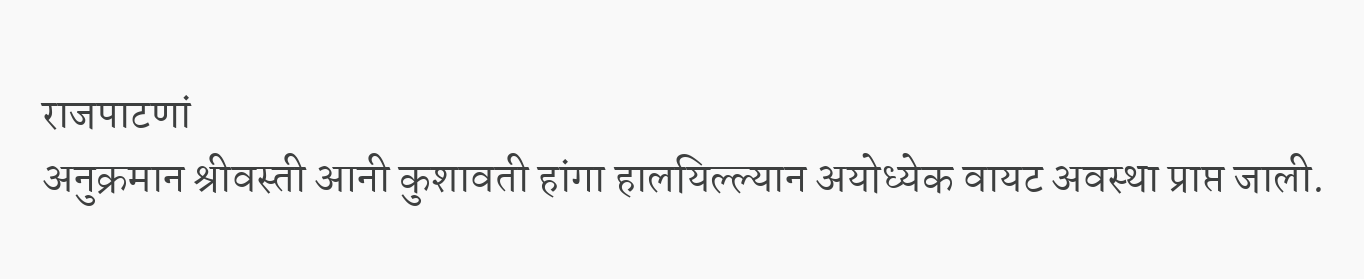राजपाटणां
अनुक्रमान श्रीवस्ती आनी कुशावती हांगा हालयिल्ल्यान अयोध्येक वायट अवस्था प्राप्त जाली.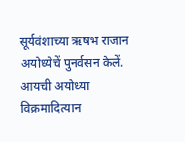सूर्यवंशाच्या ऋषभ राजान अयोध्येचें पुनर्वसन केलें.
आयची अयोध्या विक्रमादित्यान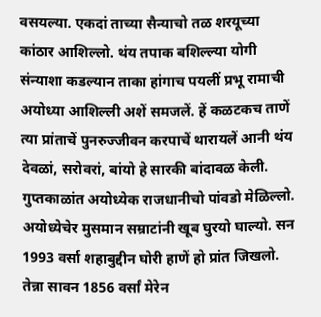वसयल्या. एकदां ताच्या सैन्याचो तळ शरयूच्या कांठार आशिल्लो. थंय तपाक बशिल्ल्या योगी संन्याशा कडल्यान ताका हांगाच पयलीं प्रभू रामाची अयोध्या आशिल्ली अशें समजलें. हें कळटकच ताणें त्या प्रांताचें पुनरुज्जीवन करपाचें थारायलें आनी थंय देवळां, सरोवरां, बांयो हे सारकी बांदावळ केली. गुप्तकाळांत अयोध्येक राजधानीचो पांवडो मेळिल्लो. अयोध्येचेर मुसमान सम्राटांनी खूब घुरयो घाल्यो. सन 1993 वर्सा शहाबुद्दीन घोरी हाणें हो प्रांत जिखलो. तेन्ना सावन 1856 वर्सां मेरेन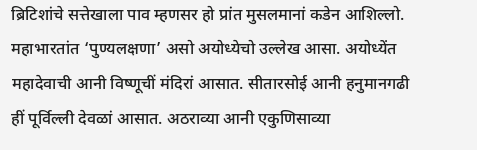ब्रिटिशांचे सत्तेखाला पाव म्हणसर हो प्रांत मुसलमानां कडेन आशिल्लो.
महाभारतांत ‘पुण्यलक्षणा’ असो अयोध्येचो उल्लेख आसा. अयोध्येंत महादेवाची आनी विष्णूचीं मंदिरां आसात. सीतारसोई आनी हनुमानगढी हीं पूर्विल्ली देवळां आसात. अठराव्या आनी एकुणिसाव्या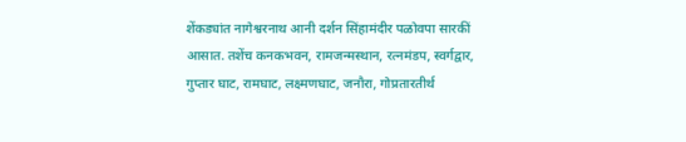शेंकड्यांत नागेश्वरनाथ आनी दर्शन सिंहामंदीर पळोवपा सारकीं आसात. तशेंच कनकभवन, रामजन्मस्थान, रत्नमंडप, स्वर्गद्वार, गुप्तार घाट, रामघाट, लक्ष्मणघाट, जनौरा, गोप्रतारतीर्थ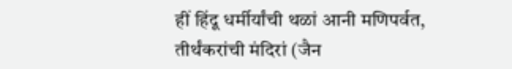हीं हिंदू धर्मीर्यांची थळां आनी मणिपर्वत, तीर्थंकरांची मंदिरां (जैन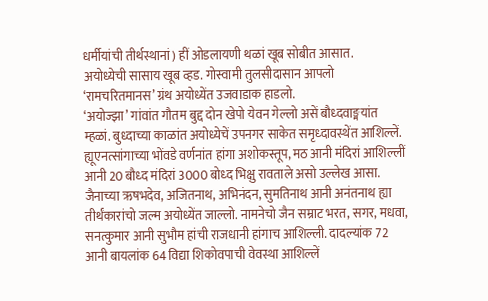धर्मीयांची तीर्थस्थानां) हीं ओडलायणी थळां खूब सोबीत आसात.
अयोध्येची सासाय खूब व्हड. गोस्वामी तुलसीदासान आपलो ‘रामचरितमानस’ ग्रंथ अयोध्येंत उजवाडाक हाडलो.
‘अयोज्झा’ गांवांत गौतम बुद्द दोन खेपो येवन गेल्लो असें बौध्दवाङ्मयांत म्हळां. बुध्दाच्या काळांत अयोध्येचें उपनगर साकेत समृध्दावस्थेंत आशिल्लें. ह्यूएनत्सांगाच्या भोंवडे वर्णनांत हांगा अशोकस्तूप, मठ आनी मंदिरां आशिल्लीं आनी 20 बौध्द मंदिरां 3000 बोध्द भिक्षु रावताले असो उल्लेख आसा. जैनाच्या ऋषभदेव, अजितनाथ, अभिनंदन, सुमतिनाथ आनी अनंतनाथ ह्या तीर्थंकारांचो जल्म अयोध्येंत जाल्लो. नामनेचो जैन सम्राट भरत, सगर, मधवा, सनत्कुमार आनी सुभौम हांची राजधानी हांगाच आशिल्ली. दादल्यांक 72 आनी बायलांक 64 विद्या शिकोवपाची वेवस्था आशिल्लें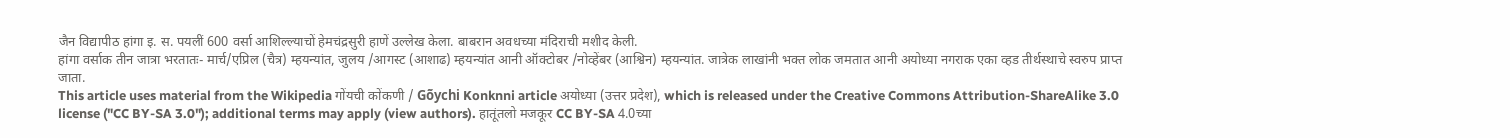जैन विद्यापीठ हांगा इ. स. पयलीं 600 वर्सा आशिल्ल्याचों हेमचंद्रसुरी हाणें उल्लेख केला. बाबरान अवधच्या मंदिराची मशीद केली.
हांगा वर्साक तीन जात्रा भरतातः- मार्च/एप्रिल (चैत्र) म्हयन्यांत, जुलय /आगस्ट (आशाढ) म्हयन्यांत आनी ऑक्टोबर /नोव्हेंबर (आश्विन) म्हयन्यांत. जात्रेक लाखांनी भक्त लोक जमतात आनी अयोध्या नगराक एका व्हड तीर्थस्थाचे स्वरुप प्राप्त जाता.
This article uses material from the Wikipedia गोंयची कोंकणी / Gõychi Konknni article अयोध्या (उत्तर प्रदेश), which is released under the Creative Commons Attribution-ShareAlike 3.0 license ("CC BY-SA 3.0"); additional terms may apply (view authors). हातूंतलो मजकूर CC BY-SA 4.0च्या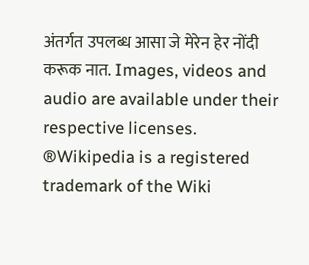अंतर्गत उपलब्ध आसा जे मेरेन हेर नोंदी करूक नात. Images, videos and audio are available under their respective licenses.
®Wikipedia is a registered trademark of the Wiki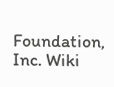Foundation, Inc. Wiki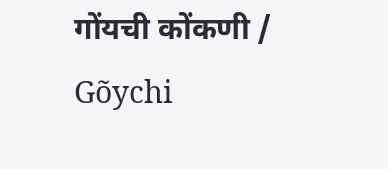गोंयची कोंकणी / Gõychi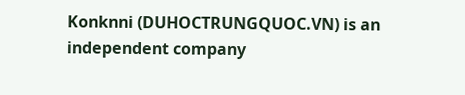Konknni (DUHOCTRUNGQUOC.VN) is an independent company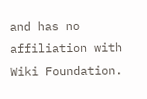and has no affiliation with Wiki Foundation.